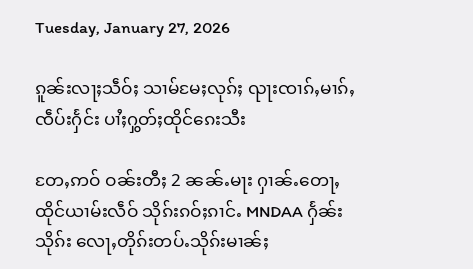Tuesday, January 27, 2026

ၵူၼ်းလႃႈသဵဝ်ႈ သၢမ်မႄႈလုၵ်ႈ ၺႃးၸၢၵ်ႇမၢၵ်ႇၸဵပ်းႁႅင်း ပၢႆႈႁွတ်ႈထိုင်ၵေးသီး

တႄႇဢဝ် ဝၼ်းတီႈ 2 ၼၼ်ႉမႃး ႁၢၼ်ႉတေႃႇထိုင်ယၢမ်းလဵဝ် သိုၵ်းၵဝ်ႈၵၢင်ႉ MNDAA ႁႅၼ်းသိုၵ်း လေႃႇတိုၵ်းတပ်ႉသိုၵ်းမၢၼ်ႈ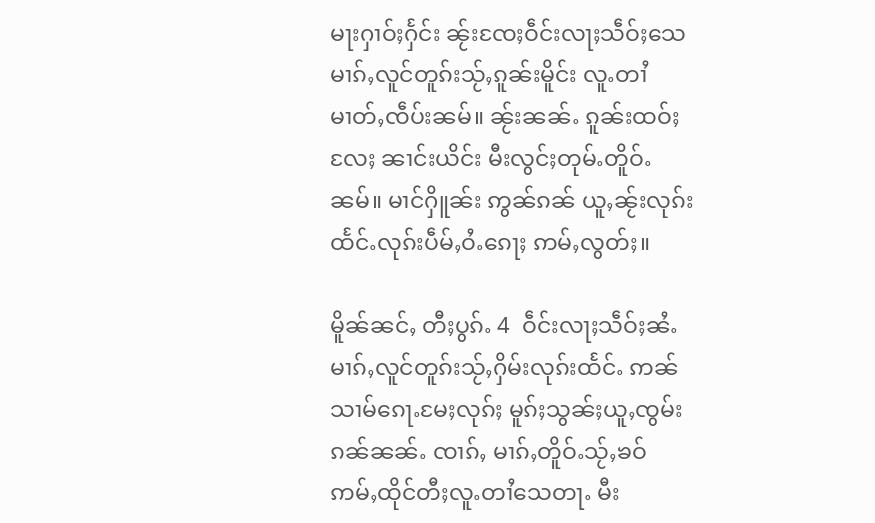မႃးႁၢဝ်ႈႁႅင်း ၼႂ်းၸႄႈဝဵင်းလႃႈသဵဝ်ႈသေ မၢၵ်ႇလူင်တူၵ်းသႂ်ႇၵူၼ်းမိူင်း လူႉတၢႆမၢတ်ႇၸဵပ်းၼမ်။ ၼႂ်းၼၼ်ႉ ၵူၼ်းထဝ်ႈလႄႈ ၼၢင်းယိင်း မီးလွင်ႈတုမ်ႉတိူဝ်ႉၼမ်။ မၢင်ႁိူၼ်း ဢွၼ်ၵၼ် ယူႇၼႂ်းလုၵ်းထႅင်ႉလုၵ်းပဵမ်ႇဝႆႉၵေႃႈ ဢမ်ႇလွတ်ႈ။

မိူၼ်ၼင်ႇ တီႈပွၵ်ႉ 4  ဝဵင်းလႃႈသဵဝ်ႈၼႆႉ မၢၵ်ႇလူင်တူၵ်းသႂ်ႇႁိမ်းလုၵ်းထႅင်ႉ ဢၼ်သၢမ်ၵေႃႉမႄႈလုၵ်ႈ မူၵ်ႈသွၼ်ႈယူႇၸွမ်းၵၼ်ၼၼ်ႉ ၸၢၵ်ႇ မၢၵ်ႇတိူဝ်ႉသႂ်ႇၶဝ် ဢမ်ႇထိုင်တီႈလူႉတၢႆသေတႃႉ မီး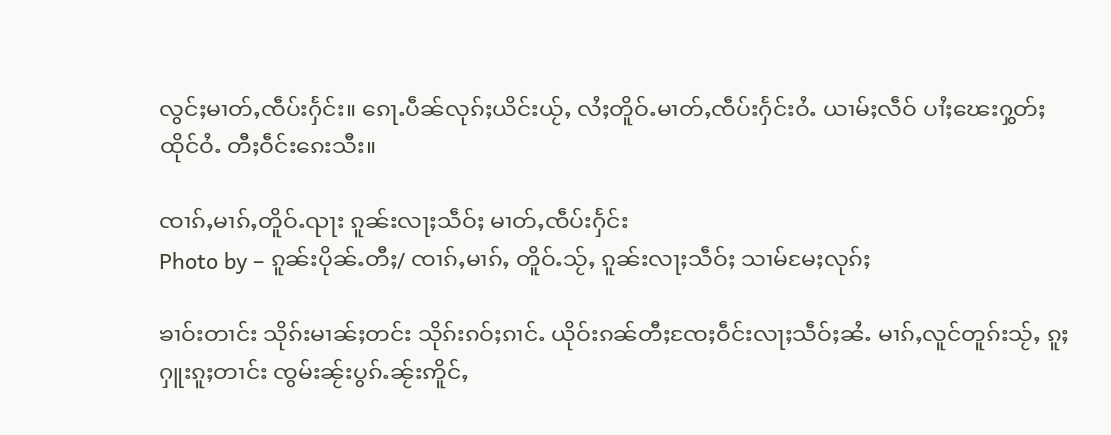လွင်ႈမၢတ်ႇၸဵပ်းႁႅင်း။ ၵေႃႉပဵၼ်လုၵ်ႈယိင်းယႂ်ႇ လႆႈတိူဝ်ႉမၢတ်ႇၸဵပ်းႁႅင်းဝႆႉ ယၢမ်ႈလဵဝ် ပၢႆႈၽေးႁွတ်ႈထိုင်ဝႆႉ တီႈဝဵင်းၵေးသီး။

ၸၢၵ်ႇမၢၵ်ႇတိူဝ်ႉၺႃး ၵူၼ်းလႃႈသဵဝ်ႈ မၢတ်ႇၸဵပ်းႁႅင်း
Photo by – ၵူၼ်းပိုၼ်ႉတီႈ/ ၸၢၵ်ႇမၢၵ်ႇ တိူဝ်ႉသႂ်ႇ ၵူၼ်းလႃႈသဵဝ်ႈ သၢမ်မႄႈလုၵ်ႈ

ၶၢဝ်းတၢင်း သိုၵ်းမၢၼ်ႈတင်း သိုၵ်းၵဝ်ႈၵၢင်ႉ ယိုဝ်းၵၼ်တီႈၸႄႈဝဵင်းလႃႈသဵဝ်ႈၼႆႉ မၢၵ်ႇလူင်တူၵ်းသႂ်ႇ ၵူႈႁူးၵူႈတၢင်း ၸွမ်းၼႂ်းပွၵ်ႉၼႂ်းဢိူင်ႇ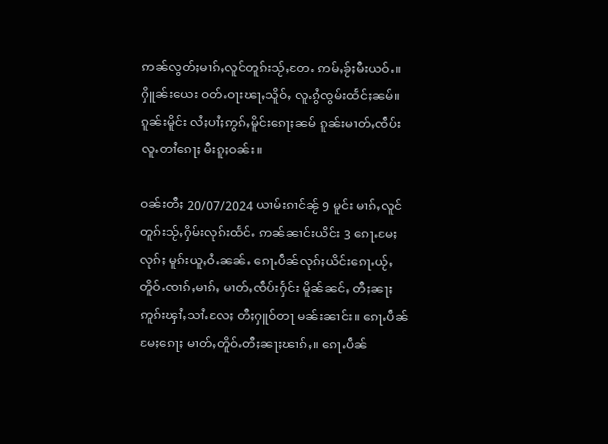ဢၼ်လွတ်ႈမၢၵ်ႇလူင်တူၵ်းသႂ်ႇတႄႉ ဢမ်ႇၶႂ်ႈမီးယဝ်ႉ။ ႁိူၼ်းယေး ဝတ်ႉဝႃးၽႃႇသိူဝ်ႇ လူႉၵွႆၸွမ်းထႅင်ႈၼမ်။ ၵူၼ်းမိူင်း လႆႈပၢႆႈဢွၵ်ႇမိူင်းၵေႃႈၼမ် ၵူၼ်းမၢတ်ႇၸဵပ်း  လူႉတၢႆၵေႃႈ မီးၵူႈဝၼ်း။

ဝၼ်းတီႈ 20/07/2024 ယၢမ်းၵၢင်ၼႂ် 9 မူင်း မၢၵ်ႇလူင်တူၵ်းသႂ်ႇႁိမ်းလုၵ်းထႅင်ႉ ဢၼ်ၼၢင်းယိင်း 3 ၵေႃႉမႄႈလုၵ်ႈ မူၵ်းယူႇဝႆႉၼၼ်ႉ ၵေႃႉပဵၼ်လုၵ်ႈယိင်းၵေႃႉယႂ်ႇ တိူဝ်ႉၸၢၵ်ႇမၢၵ်ႇ မၢတ်ႇၸဵပ်းႁႅင်း မိူၼ်ၼင်ႇ တီႈၼႃႈဢူၵ်းၾၢႆႇသၢႆႉလႄႈ တီႈႁူဝ်တႃ မၼ်းၼၢင်း။ ၵေႃႉပဵၼ်မႄႈၵေႃႈ မၢတ်ႇတိူဝ်ႉတီႈၼႃႈၽၢၵ်ႇ။ ၵေႃႉပဵၼ်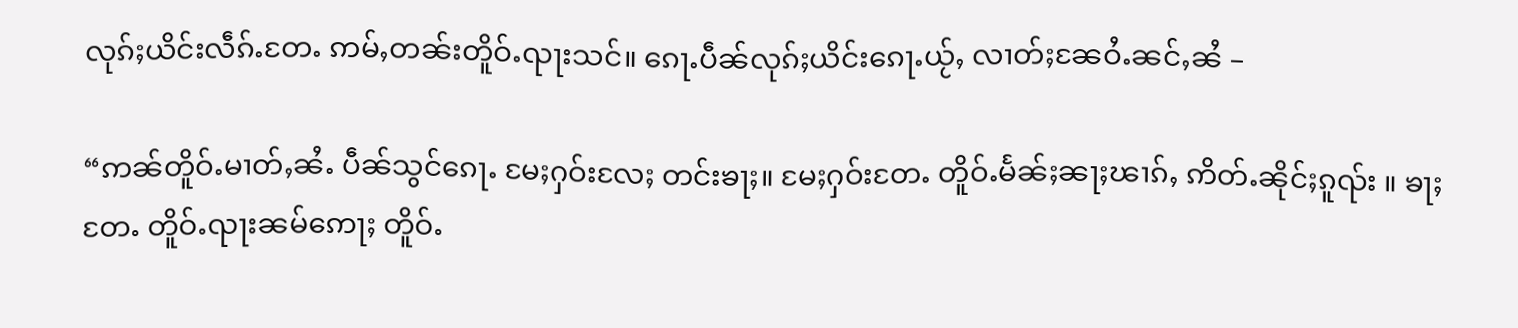လုၵ်ႈယိင်းလဵၵ်ႉတႄႉ ဢမ်ႇတၼ်းတိူဝ်ႉၺႃးသင်။ ၵေႃႉပဵၼ်လုၵ်ႈယိင်းၵေႃႉယႂ်ႇ လၢတ်ႈၼႄဝႆႉၼင်ႇၼႆ –

“ဢၼ်တိူဝ်ႉမၢတ်ႇၼႆႉ ပဵၼ်သွင်ၵေႃႉ မႄႈႁဝ်းလႄႈ တင်းၶႃႈ။ မႄႈႁဝ်းတႄႉ တိူဝ်ႉမႅၼ်ႈၼႃႈၽၢၵ်ႇ ဢိတ်ႉၼိုင်ႈၵူၺ်း ။ ၶႃႈတႄႉ တိူဝ်ႉၺႃးၼမ်ဢေႃႈ တိူဝ်ႉ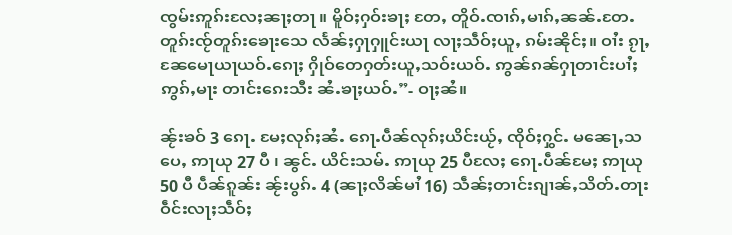ၸွမ်းဢူၵ်းလႄႈၼႃႈတႃ ။ မိူဝ်ႈႁဝ်းၶႃႈ တႄႇ တိူဝ်ႉၸၢၵ်ႇမၢၵ်ႇၼၼ်ႉတႄႉ တူၵ်းၸႂ်တူၵ်းၶေႃးသေ လႅၼ်ႈႁႃႁူင်းယႃ လႃႈသဵဝ်ႈယူႇ ၵမ်းၼိုင်ႈ။ ဝၢႆး ၵႂႃႇ ၼႄမေႃယႃယဝ်ႉၵေႃႈ ႁိုဝ်တေႁတ်းယူႇသဝ်းယဝ်ႉ ဢွၼ်ၵၼ်ႁႃတၢင်းပၢႆႈဢွၵ်ႇမႃး တၢင်းၵေးသီး ၼႆႉၶႃႈယဝ်ႉ”- ဝႃႈၼႆ။

ၼႂ်းၶဝ် 3 ၵေႃႉ မႄႈလုၵ်ႈၼႆႉ ၵေႃႉပဵၼ်လုၵ်ႈယိင်းယႂ်ႇ ၸိုဝ်ႈႁွင်ႉ မၼေႃႇသပေႇ ဢႃယု 27 ပီ ၊ ၼွင်ႉ ယိင်းသမ်ႉ ဢႃယု 25 ပီလႄႈ ၵေႃႉပဵၼ်မႄႈ ဢႃယု 50 ပီ ပဵၼ်ၵူၼ်း ၼႂ်းပွၵ်ႉ 4 (ၼႃႈလိၼ်မၢႆ 16) သဵၼ်ႈတၢင်းၵျၢၼ်ႇသိတ်ႉတႃး ဝဵင်းလႃႈသဵဝ်ႈ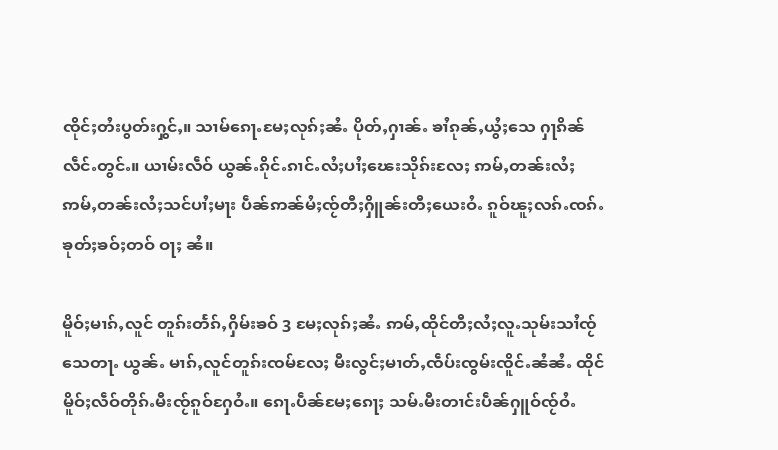ၸိုင်ႈတႆးပွတ်းႁွင်ႇ။ သၢမ်ၵေႃႉမႄႈလုၵ်ႈၼႆႉ ပိုတ်ႇႁၢၼ်ႉ ၶၢႆၵုၼ်ႇယွႆႈသေ ႁႃၵိၼ်လဵင်ႉတွင်ႉ။ ယၢမ်းလဵဝ် ယွၼ်ႉၵိုင်ႉၵၢင်ႉလႆႈပၢႆႈၽေးသိုၵ်းလႄႈ ဢမ်ႇတၼ်းလႆႈ ဢမ်ႇတၼ်းလႆႈသင်ပၢႆႈမႃး ပဵၼ်ဢၼ်မႆႈၸႂ်တီႈႁိူၼ်းတီႈယေးဝႆႉ ၵူဝ်ၽူႈလၵ်ႉၸၵ်ႉၶုတ်ႈၶဝ်ႈတဝ် ဝႃႈ ၼႆ။

မိူဝ်ႈမၢၵ်ႇလူင် တူၵ်းတႅၵ်ႇႁိမ်းၶဝ် 3 မႄႈလုၵ်ႈၼႆႉ ဢမ်ႇထိုင်တီႈလႆႈလူႉသုမ်းသၢႆၸႂ်သေတႃႉ ယွၼ်ႉ မၢၵ်ႇလူင်တူၵ်းၸမ်လႄႈ မီးလွင်ႈမၢတ်ႇၸဵပ်းၸွမ်းၸိူင်ႉၼႆၼႆႉ ထိုင်မိူဝ်ႈလဵဝ်တိုၵ်ႉမီးၸႂ်ၵူဝ်ႁႄဝႆႉ။ ၵေႃႉပဵၼ်မႄႈၵေႃႈ သမ်ႉမီးတၢင်းပဵၼ်ႁူဝ်ၸႂ်ဝႆႉ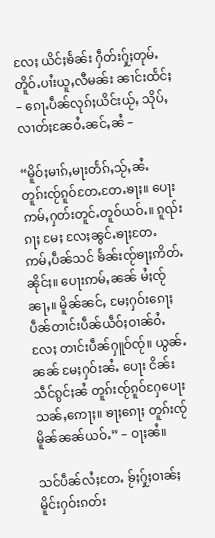လႄႈ ယိင်ႈၶႅၼ်း ႁဵတ်းႁႂ်ႈတုမ်ႉတိူဝ်ႉပၢႆးယူႇလီမၼ်း ၼၢင်းထႅင်ႈ – ၵေႃႉပဵၼ်လုၵ်ႈယိင်းယႂ်ႇ သိုပ်ႇလၢတ်ႈၼႄဝႆႉၼင်ႇၼႆ –

“မိူဝ်ႈမၢၵ်ႇမႃးတႅၵ်ႇသႂ်ႇၼႆႉ တူၵ်းၸႂ်ၵူဝ်တႄႉတႄႉၶႃႈ။ ပေႃးဢမ်ႇႁတ်းတူင်ႉတူဝ်ယဝ်ႉ။ ၵူၺ်းၵႃႈ မႄႈ လႄႈၼွင်ႉၶႃႈတႄႉ ဢမ်ႇပဵၼ်သင် ၶႅၼ်းၸႂ်ၶႃႈဢိတ်ႉၼိုင်ႈ။ ပေႃးဢမ်ႇၼၼ် မႆႈၸႂ်ၼႃႇ။ မိူၼ်ၼင်ႇ မႄႈႁဝ်းၵေႃႈ ပဵၼ်တၢင်းပဵၼ်ယဵဝ်ႈဝၢၼ်ဝႆႉလႄႈ တၢင်းပဵၼ်ႁူဝ်ၸႂ်။ ယွၼ်ႉၼၼ် မႄႈႁဝ်းၼႆႉ ပေႃး ငိၼ်းသဵင်ၵွင်ႈၼႆ တူၵ်းၸႂ်ၵူဝ်ႁႄပေႃးသၼ်ႇဢေႃႈ။ ၶႃႈၵေႃႈ တူၵ်းၸႂ်မိူၼ်ၼၼ်ယဝ်ႉ” – ဝႃႈၼႆ။

သင်ပဵၼ်လႆႈတႄႉ ၶႂ်ႈႁႂ်ႈဝၢၼ်ႈမိူင်းႁဝ်းၵတ်း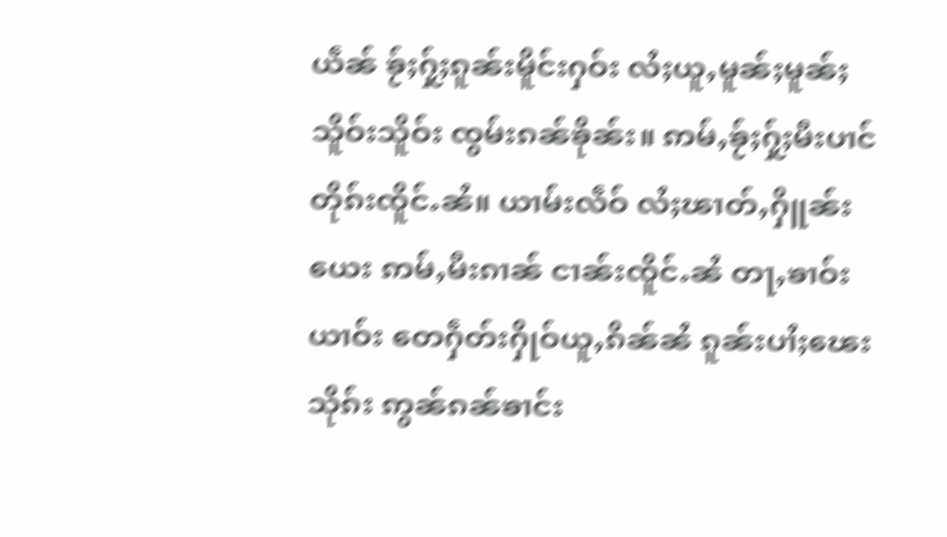ယဵၼ် ၶႂ်ႈႁႂ်ႈၵူၼ်းမိူင်းႁဝ်း လႆႈယူႇမူၼ်ႈမူၼ်ႈသိူဝ်းသိူဝ်း ၸွမ်းၵၼ်ၶိုၼ်း။ ဢမ်ႇၶႂ်ႈႁႂ်ႈမီးပၢင်တိုၵ်းၸိူင်ႉၼႆ။ ယၢမ်းလဵဝ် လႆႈၽၢတ်ႇႁိူၼ်းယေး ဢမ်ႇမီးၵၢၼ် ငၢၼ်းၸိူင်ႉၼႆ တႃႇၶၢဝ်းယၢဝ်း တေႁဵတ်းႁိုဝ်ယူႇၵိၼ်ၼႆ ၵူၼ်းပၢႆႈၽေးသိုၵ်း ဢွၼ်ၵၼ်ၶၢင်း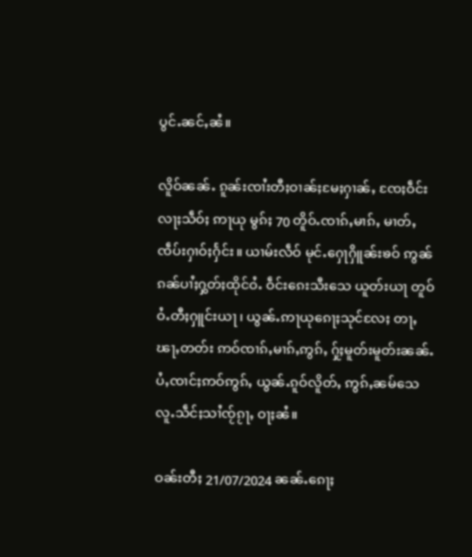ပွင်ႉၼင်ႇၼႆ။

လိူဝ်ၼၼ်ႉ ၵူၼ်းၸၢႆးတီႈဝၢၼ်ႈမႄႈႁၢၼ်ႇ ၸႄႈဝဵင်းလႃႈသဵဝ်ႈ ဢႃယု မွၵ်ႈ 70 တိူဝ်ႉၸၢၵ်ႇမၢၵ်ႇ မၢတ်ႇ ၸဵပ်းႁၢဝ်ႈႁႅင်း။ ယၢမ်းလဵဝ် မုင်ႉႁေႃႁိူၼ်းၶဝ် ဢွၼ်ၵၼ်ပၢႆႈႁွတ်ႈထိုင်ဝႆႉ ဝဵင်းၵေးသီးသေ ယူတ်းယႃ တူဝ်ဝႆႉတီႈႁူင်းယႃ ၊ ယွၼ်ႉဢႃယုၵေႃႈသုင်လႄႈ တႃႇၽႃႇတတ်း ဢဝ်ၸၢၵ်ႇမၢၵ်ႇဢွၵ်ႇ ႁႂ်ႈမူတ်းမူတ်းၼၼ်ႉ ပႆႇၸၢင်ႈဢဝ်ဢွၵ်ႇ ယွၼ်ႉၵူဝ်လိူတ်ႇ ဢွၵ်ႇၼမ်သေ လူႉသဵင်ႈသၢႆၸႂ်ၵႂႃႇ ဝႃႈၼႆ။

ဝၼ်းတီႈ 21/07/2024 ၼၼ်ႉၵေႃႈ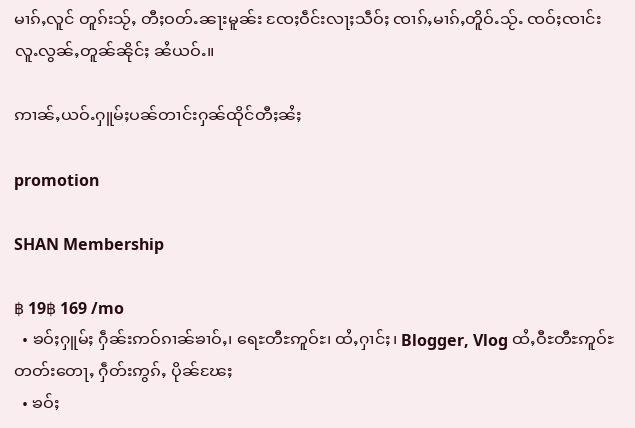မၢၵ်ႇလူင် တူၵ်းသႂ်ႇ တီႈဝတ်ႉၼႃးမူၼ်း ၸႄႈဝဵင်းလႃႈသဵဝ်ႈ ၸၢၵ်ႇမၢၵ်ႇတိူဝ်ႉသႂ်ႉ ၸဝ်ႈၸၢင်း လူႉလွၼ်ႇတူၼ်ၼိုင်ႈ ၼႆယဝ်ႉ။

ဢၢၼ်ႇယဝ်ႉႁူမ်ႈပၼ်တၢင်းႁၼ်ထိုင်တီႈၼႆႈ

promotion

SHAN Membership

฿ 19฿ 169 /mo
  • ၶဝ်ႈႁူမ်ႈ ႁဵၼ်းဢဝ်ၵၢၼ်ၶၢဝ်ႇ၊ ရေႊတီႊဢူဝ်ႊ၊ ထႆႇႁၢင်ႈ၊ Blogger, Vlog ထႆႇဝီႊတီႊဢူဝ်ႊ တတ်းတေႃႇ ႁဵတ်းဢွၵ်ႇ ပိုၼ်ၽႄႈ
  • ၶဝ်ႈ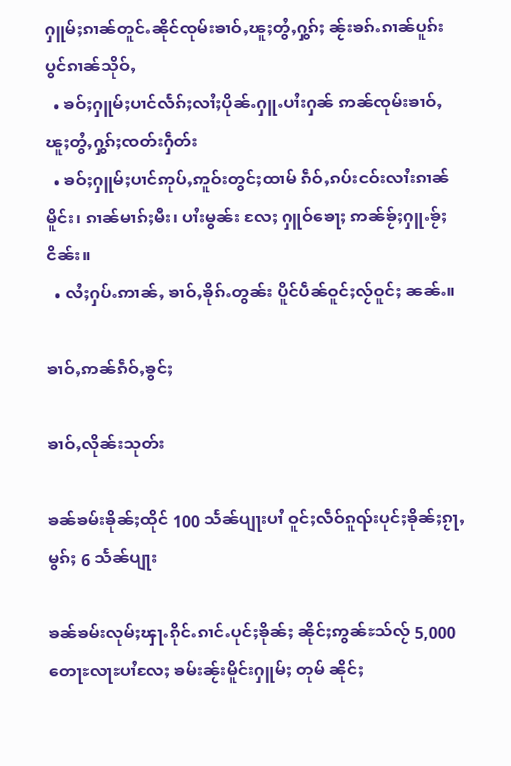ႁူမ်ႈၵၢၼ်တူင်ႉၼိုင်ၸုမ်းၶၢဝ်ႇၽူႈတွႆႇႁွၵ်ႈ ၼႂ်းၶၵ်ႉၵၢၼ်ပူၵ်းပွင်ၵၢၼ်သိုဝ်ႇ
  • ၶဝ်ႈႁူမ်ႈပၢင်လႅၵ်ႈလၢႆႈပိုၼ်ႉႁူႉပၢႆးႁၼ် ဢၼ်ၸုမ်းၶၢဝ်ႇၽူႈတွႆႇႁွၵ်ႈၸတ်းႁဵတ်း
  • ၶဝ်ႈႁူမ်ႈပၢင်ဢုပ်ႇဢူဝ်းတွင်ႈထၢမ် ၵဵဝ်ႇၵပ်းငဝ်းလၢႆးၵၢၼ်မိူင်း၊ ၵၢၼ်မၢၵ်ႈမီး၊ ပၢႆးမွၼ်း လႄႈ ႁူဝ်ၶေႃႈ ဢၼ်ၶႂ်ႈႁူႉၶႂ်ႈငိၼ်း။
  • လႆႈႁပ်ႉဢၢၼ်ႇ ၶၢဝ်ႇၶိုၵ်ႉတွၼ်း ပိူင်ပဵၼ်ဝူင်ႈလႂ်ဝူင်ႈ ၼၼ်ႉ။

ၶၢဝ်ႇဢၼ်ၵဵဝ်ႇၶွင်ႈ

ၶၢဝ်ႇလိုၼ်းသုတ်း

ၶၼ်ၶမ်းၶိုၼ်ႈထိုင် 100 သႅၼ်ပျႃးပၢႆ ဝူင်ႈလဵဝ်ၵူၺ်းပုင်ႈၶိုၼ်ႈၵႂႃႇ မွၵ်ႈ 6 သႅၼ်ပျႃး

ၶၼ်ၶမ်းလုမ်ႈၾႃႉၵိုင်ႉၵၢင်ႉပုင်ႈၶိုၼ်ႈ ၼိုင်ႈဢွၼ်ႊသ်လႂ် 5,000 တေႃႊလႃႊပၢႆလႄႈ ၶမ်းၼႂ်းမိူင်းႁူမ်ႈ တုမ် ၼိုင်ႈ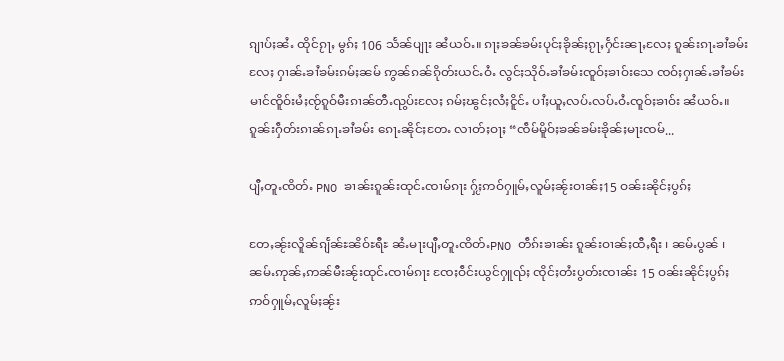ၵျၢပ်ႈၼႆႉ ထိုင်ၵႂႃႇ မွၵ်ႈ 106 သႅၼ်ပျႃး ၼႆယဝ်ႉ။ ၵႃႈၶၼ်ၶမ်းပုင်ႈၶိုၼ်ႈၵႂႃႇႁႅင်းၼႃႇလႄႈ ၵူၼ်းၵႃႉၶၢႆၶမ်း လႄႈ ႁၢၼ်ႉၶၢႆၶမ်းၵမ်ႈၼမ် ဢွၼ်ၵၼ်ၵိုတ်းယင်ႉဝႆႉ လွင်ႈသိုဝ်ႉၶၢႆၶမ်းၸူဝ်ႈၶၢဝ်းသေ ၸဝ်ႈႁၢၼ်ႉၶၢႆၶမ်းမၢင်ၸိူဝ်းမႆႈၸႂ်ၵူဝ်မီးၵၢၼ်တီႉၺွပ်းလႄႈ ၵမ်ႈၽွင်ႈလႆႈငိူင်ႉ ပၢႆႈယူႇလပ်ႉလပ်ႉဝႆႉၸူဝ်ႈၶၢဝ်း ၼႆယဝ်ႉ။ ၵူၼ်းႁဵတ်းၵၢၼ်ၵႃႉၶၢႆၶမ်း ၵေႃႉၼိုင်ႈတႄႉ လၢတ်ႈဝႃႈ “ၸဵမ်မိူဝ်ႈၶၼ်ၶမ်းၶိုၼ်ႈမႃးၸမ်...

ပျီႇတူႉၸိတ်ႉ PNO ၶၢၼ်းၵူၼ်းထုင်ႉၸၢမ်ၵႃး ႁႂ်ႈဢဝ်ႁူမ်ႇလူမ်ႈၼႂ်းဝၢၼ်ႈ15 ဝၼ်းၼိုင်ႈပွၵ်ႈ

တႄႇၼႂ်းလိူၼ်ၵျႅၼ်ႊၼိဝ်ႊရီႊ ၼႆႉမႃးပျီႇတူႉၸိတ်ႉPNO တဵၵ်းၶၢၼ်း ၵူၼ်းဝၢၼ်ႈထီႇရီး ၊ ၼမ်ႉပွၼ် ၊ ၼမ်ႉဢုၼ်ႇဢၼ်မီးၼႂ်းထုင်ႉၸၢမ်ၵႃး ၸႄႈဝဵင်းယွင်ႁူၺ်ႈ ၸိုင်ႈတႆးပွတ်းၸၢၼ်း 15 ဝၼ်းၼိုင်ႈပွၵ်ႈ ဢဝ်ႁူမ်ႇလူမ်ႈၼႂ်း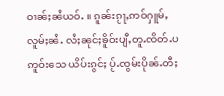ဝၢၼ်ႈၼႆယဝ်ႉ ။ ၵူၼ်းၵႂႃႇဢဝ်ႁူမ်ႇလူမ်ႈၼႆႉ လႆႈၼုင်ႈၶိူဝ်းပျီႇတူႉၸိတ်ႉပဢူဝ်းသေ ယိပ်းၵွင်ႈ ပႂ်ႉၸွမ်းပိုၼ်ႉတီႈ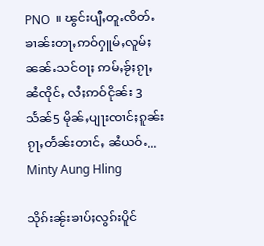PNO  ။ ၽွင်းပျီႇတူႉၸိတ်ႉၶၢၼ်းတႃႇဢဝ်ႁူမ်ႇလူမ်ႈၼၼ်ႉသင်ဝႃႈ ဢမ်ႇၶႂ်ႈၵႂႃႇၼႆၸိုင်ႇ လႆႈဢဝ်ငိုၼ်း 3သႅၼ်5 မိုၼ်ႇပျႃးၸၢင်ႈၵူၼ်းၵႂႃႇတႅၼ်းတၢင်ႇ ၼႆယဝ်ႉ...
Minty Aung Hling

သိုၵ်းၼႂ်းၶၢပ်ႈလွၵ်းပိူင်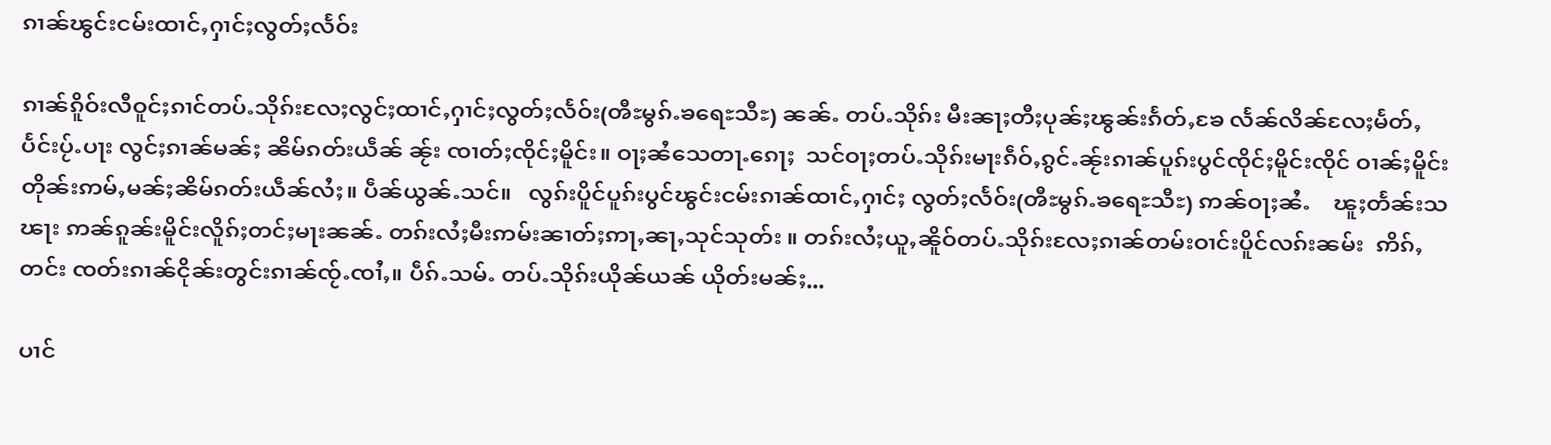ၵၢၼ်ၽွင်းငမ်းထၢင်ႇႁၢင်ႈလွတ်ႈလႅဝ်း

ၵၢၼ်ၵိူဝ်းလီဝူင်ႈၵၢင်တပ်ႉသိုၵ်းလႄႈလွင်ႈထၢင်ႇႁၢင်ႈလွတ်ႈလႅဝ်း(ၻီႊမွၵ်ႉၶရေႊသီႊ) ၼၼ်ႉ တပ်ႉသိုၵ်း မီးၼႃႈတီႈပုၼ်ႈၽွၼ်းၵႅတ်ႇၶႄ လႅၼ်လိၼ်လႄႈမႅတ်ႇပႅင်းပႂ်ႉပႃး လွင်ႈၵၢၼ်မၼ်ႈ ၼိမ်ၵတ်းယဵၼ် ၼႂ်း ၸၢတ်ႈၸိုင်ႈမိူင်း။ ဝႃႈၼႆသေတႃႉၵေႃႈ  သင်ဝႃႈတပ်ႉသိုၵ်းမႃးၵဵဝ်ႇၵွင်ႉၼႂ်းၵၢၼ်ပူၵ်းပွင်ၸိုင်ႈမိူင်းၸိုင် ဝၢၼ်ႈမိူင်းတိုၼ်းဢမ်ႇမၼ်ႈၼိမ်ၵတ်းယဵၼ်လႆႈ။ ပဵၼ်ယွၼ်ႉသင်။   လွၵ်းပိူင်ပူၵ်းပွင်ၽွင်းငမ်းၵၢၼ်ထၢင်ႇႁၢင်ႈ လွတ်ႈလႅဝ်း(ၻီႊမွၵ်ႉၶရေႊသီႊ) ဢၼ်ဝႃႈၼႆႉ    ၽူႈတႅၼ်းသၽႃး ဢၼ်ၵူၼ်းမိူင်းလိူၵ်ႈတင်ႈမႃးၼၼ်ႉ တၵ်းလႆႈမီးဢမ်းၼၢတ်ႈဢႃႇၼႃႇသုင်သုတ်း ။ တၵ်းလႆႈယူႇၼိူဝ်တပ်ႉသိုၵ်းလႄႈၵၢၼ်တမ်းဝၢင်းပိူင်လၵ်းၼမ်း  ဢိၵ်ႇတင်း ၸတ်းၵၢၼ်ငိုၼ်းတွင်းၵၢၼ်ၸႂ်ႉၸၢႆႇ။ ပဵၵ်ႉသမ်ႉ တပ်ႉသိုၵ်းယိုၼ်ယၼ် ယိုတ်းမၼ်ႈ...

ပၢင်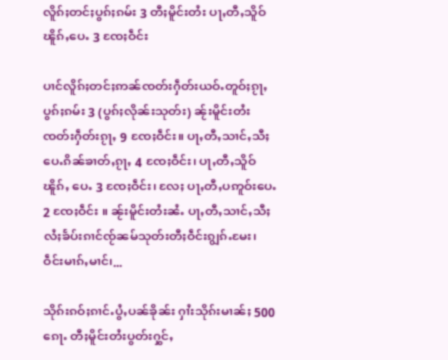လိူၵ်ႈတင်ႈပွၵ်ႈၵမ်း 3 တီႈမိူင်းတႆး ပႃႇတီႇသိူဝ်ၽိူၵ်ႇပေႉ 3 ၸႄႈဝဵင်း

ပၢင်လိူၵ်ႈတင်ႈဢၼ်ၸတ်းႁဵတ်းယဝ်ႉတူဝ်ႈၵႂႃႇ ပွၵ်ႈၵမ်း 3 (ပွၵ်ႈလိုၼ်းသုတ်း) ၼႂ်းမိူင်းတႆး ၸတ်းႁဵတ်းၵႂႃႇ 9 ၸႄႈဝဵင်း။ ပႃႇတီႇသၢင်ႇသီႈ ပေႉၵိၼ်ၶၢတ်ႇၵႂႃႇ 4 ၸႄႈဝဵင်း၊ ပႃႇတီႇသိူဝ်ၽိူၵ်ႇ ပေႉ 3 ၸႄႈဝဵင်း၊ လႄႈ ပႃႇတီႇပဢူဝ်းပေႉ 2 ၸႄႈဝဵင်း ။ ၼႂ်းမိူင်းတႆးၼႆႉ ပႃႇတီႇသၢင်ႇသီႈ လႆႈၶႅပ်းၵၢင်ၸႂ်ၼမ်သုတ်းတီႈဝဵင်းၵျွၵ်ႉမႄး၊ ဝဵင်းမၢၵ်ႇမၢင်၊...

သိုၵ်းၵဝ်ႈၵၢင်ႉပွႆႇပၼ်ၶိုၼ်း ႁၢႆးသိုၵ်းမၢၼ်ႈ 500 ၵေႃႉ တီႈမိူင်းတႆးပွတ်းႁွင်ႇ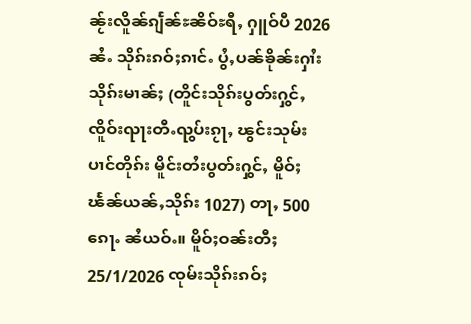ၼႂ်းလိူၼ်ၵျႅၼ်ႊၼိဝ်ႊရီႇ ႁူဝ်ပီ 2026 ၼႆႉ သိုၵ်းၵဝ်ႈၵၢင်ႉ ပွႆႇပၼ်ၶိုၼ်းႁၢႆးသိုၵ်းမၢၼ်ႈ (တိူင်းသိုၵ်းပွတ်းႁွင်ႇ ၸိူဝ်းၺႃးတီႉၺွပ်းၵႂႃႇ ၽွင်းသုမ်းပၢင်တိုၵ်း မိူင်းတႆးပွတ်းႁွင်ႇ မိူဝ်ႈၽႅၼ်ယၼ်ႇသိုၵ်း 1027) တႃႇ 500 ၵေႃႉ ၼႆယဝ်ႉ။ မိူဝ်ႈဝၼ်းတီႈ 25/1/2026 ၸုမ်းသိုၵ်းၵဝ်ႈ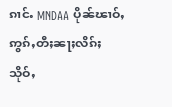ၵၢင်ႉ MNDAA ပိုၼ်ၽၢဝ်ႇဢွၵ်ႇတီႈၼႃႈလိၵ်ႈသိုဝ်ႇ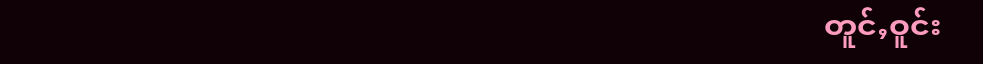တူင်ႇဝူင်း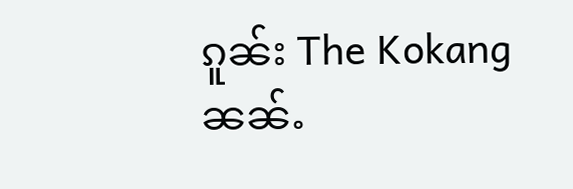ၵူၼ်း The Kokang ၼၼ်ႉ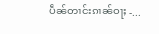ပဵၼ်တၢင်းၵၢၼ်ဝႃႈ -...